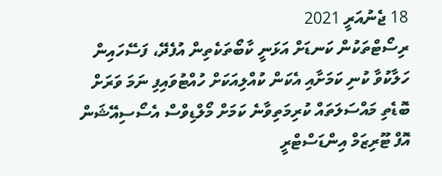18 ޖެނުއަރީ 2021
ރިސޯޓްތަކުން ކަނޑަށް އަޅަނީ ކާބޯތަކެތިން އުފެދޭ، ފަސޭހައިން ހަލާކުވާ ކުނި ކަމަށާއި އެކަން ކުއްލިއަކަށް ހުއްޓުވައިފި ނަމަ ވަރަށް ބޮޑެތި މައްސަލަތައް ކުރިމަތިވާނެ ކަމަށް މޯލްޑިވްސް އެސޯސިއޭޝަން އޮފް ޓޫރިޒަމް އިންޑަސްޓްރީ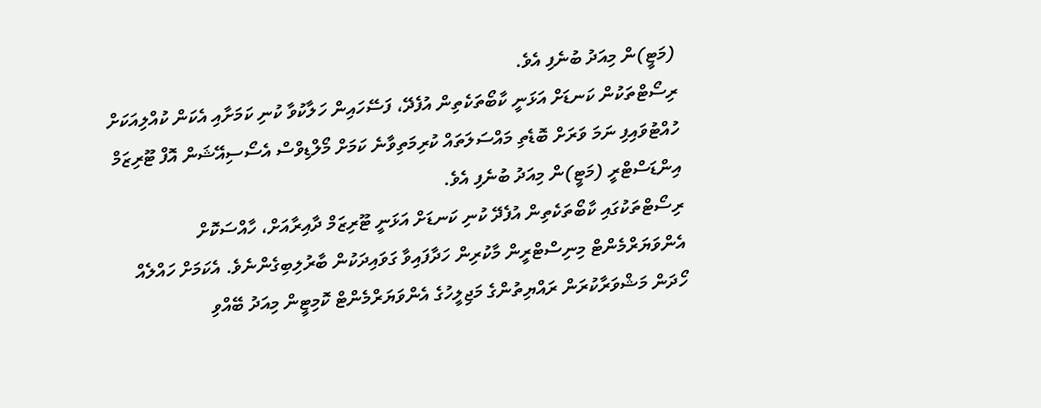(މަޓީ)ން މިއަދު ބުނެފި އެވެ.
ރިސޯޓްތަކުން ކަނޑަށް އަޅަނީ ކާބޯތަކެތިން އުފެދޭ، ފަސޭހައިން ހަލާކުވާ ކުނި ކަމަށާއި އެކަން ކުއްލިއަކަށް ހުއްޓުވައިފި ނަމަ ވަރަށް ބޮޑެތި މައްސަލަތައް ކުރިމަތިވާނެ ކަމަށް މޯލްޑިވްސް އެސޯސިއޭޝަން އޮފް ޓޫރިޒަމް އިންޑަސްޓްރީ (މަޓީ)ން މިއަދު ބުނެފި އެވެ.
ރިސޯޓްތަކުގައި ކާބޯތަކެތިން އުފެދޭ ކުނި ކަނޑަށް އަޅަނީ ޓޫރިޒަމް ދާއިރާއަށް، ހާއްސަކޮށް އެންވަޔަރްމެންޓް މިނިސްޓްރީން މާކުރިން ހަދާފައިވާ ގަވައިދަކުން ބާރުލިބިގެންނެވެ. އެކަމަށް ހައްލެއް ހޯދަން މަޝްވަރާކުރަން ރައްޔިތުންގެ މަޖިލީހުގެ އެންވަޔަރްމެންޓް ކޮމިޓީން މިއަދު ބޭއްވި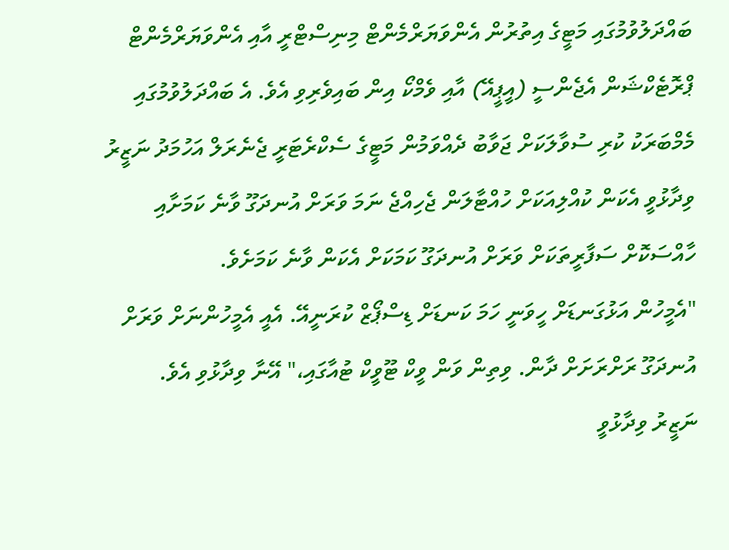ބައްދަލުވުމުގައި މަޓީގެ އިތުރުން އެންވަޔަރްމެންޓް މިނިސްޓްރީ އާއި އެންވަޔަރްމެންޓް ޕްރޮޓެކްޝަން އެޖެންސީ (އީޕީއޭ) އާއި ވެމްކޯ އިން ބައިވެރިވި އެވެ. އެ ބައްދަލުވުމުގައި މެމްބަރަކު ކުރި ސުވާލަކަށް ޖަވާބު ދެއްވަމުން މަޓީގެ ސެކްރެޓަރީ ޖެނެރަލް އަހުމަދު ނަޒީރު ވިދާޅުވީ އެކަން ކުއްލިއަކަށް ހުއްޓާލަން ޖެހިއްޖެ ނަމަ ވަރަށް އުނދަގޫ ވާނެ ކަމަށާއި ހާއްސަކޮށް ސަފާރީތަކަށް ވަރަށް އުނދަގޫ ކަމަކަށް އެކަން ވާނެ ކަމަށެވެ.
"އެމީހުން އަޅުގަނޑަށް ހީވަނީ ހަމަ ކަނޑަށް ޑިސްޕޯޒް ކުރަނީއޭ. އެއީ އެމީހުންނަށް ވަރަށް އުނދަގޫ ރަށްރަށަށް ދާން. ވިތިން ވަން ވީކް ޓޫވީކް ޓުއާގައި،" އޭނާ ވިދާޅުވި އެވެ.
ނަޒީރު ވިދާޅުވީ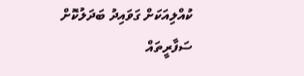ކުއްލިއަކަށް ގަވައިދު ބަދަލުކޮށް ސަފާރީތައް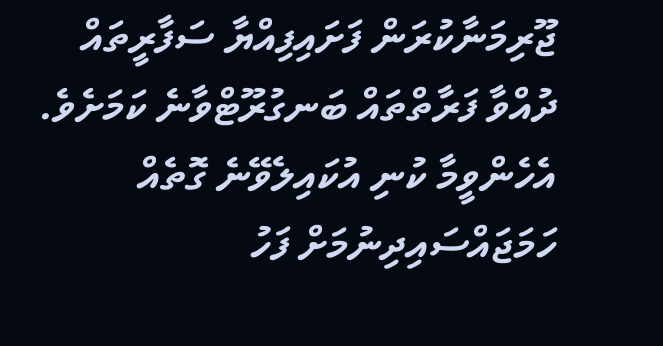ޖޫރިމަނާކުރަން ފަށައިފިއްޔާ ސަފާރީތައް ދުއްވާ ފަރާތްތައް ބަނގުރޫޓްވާނެ ކަމަށެވެ. އެހެންވީމާ ކުނި އުކައިލެވޭނެ ގޮތެއް ހަމަޖައްސައިދިނުމަށް ފަހު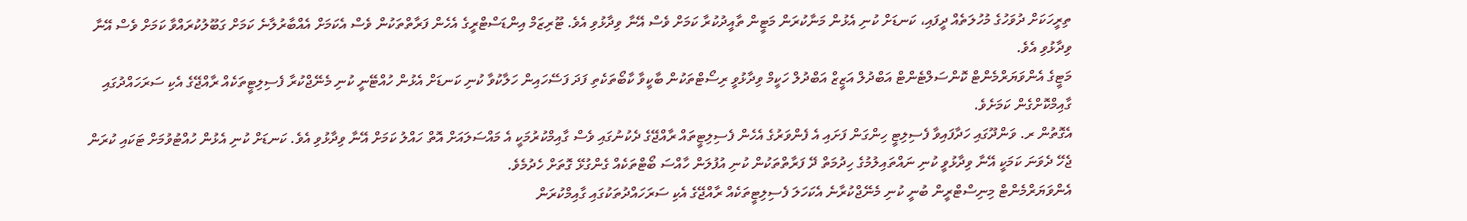ތިރީހަކަށް ދުވަހުގެ މުހުލަތެއް ދީފައި، ކަނޑަށް ކުނި އެޅުން މަނާކުރަން މަޓީން ތާއީދުކުރާ ކަމަށް ވެސް އޭނާ ވިދާޅުވި އެވެ. ޓޫރިޒަމް އިންޑަސްޓްރީގެ އެހެން ފަރާތްތަކުން ވެސް އެކަމަށް އެއްބާރުލާނެ ކަމަށް ގަބޫލުކުރައްވާ ކަމަށް ވެސް އޭނާ ވިދާޅުވި އެވެ.
މަޓީގެ އެންވަޔަރްމެންޓް ކޮންސަލްޓެންޓް އަބްދުލް އަޒީޒް އަބްދުލް ހަކީމް ވިދާޅުވީ ރިސޯޓްތަކުން ބާކީވާ ކާބޯތަކެތި ފަދަ ފަސޭހައިން ހަލާކުވާ ކުނި ކަނޑަށް އެޅުން ހުއްޓޭނީ ކުނި މެނޭޖްކުރާ ފެސިލިޓީތަކެއް ރާއްޖޭގެ އެކި ސަރަހައްދުގައި ގާއިމްކޮށްގެން ކަމަށެވެ.
އެގޮތުން ރ. ވަންދޫގައި ހަދާފައިވާ ފެސިލިޓީ ހިންގަން ފަށައި އެ ފެންވަރުގެ އެހެން ފެސިލިޓީތައް ރާއްޖޭގެ ދެކުނުގައި ވެސް ގާއިމްކުރުމަކީ އެ މައްސަލައަށް އޮތް ހައްލު ކަމަށް އޭނާ ވިދާޅުވި އެވެ. ކަނޑަށް ކުނި އެޅުން ހުއްޓުވުމަށް ޓަކައި ކުރަން ޖެހޭ ދެވަނަ ކަމަކީ އޭނާ ވިދާޅުވީ ކުނި ނައްތައިލުމުގެ ހިދުމަތް ދޭ ފަރާތްތަކުން ކުނި އުފުލަން ހާއްސަ ބޯޓްތަކެއް ގެންގުޅޭ ގޮތަށް ހެދުމެވެ.
އެންވަޔަރްމެންޓް މިނިސްޓްރީން ބުނީ ކުނި މެނޭޖްކުރާނެ އެކަހަލަ ފެސިލިޓީތަކެއް ރާއްޖޭގެ އެކި ސަރަހައްދުތަކުގައި ގާއިމްކުރަން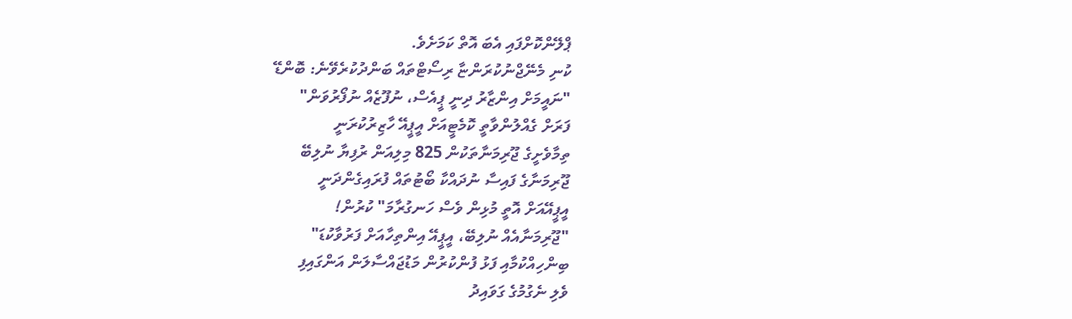ޕްލޭންކޮށްފައި އެބަ އޮތް ކަމަށެވެ.
ކުނި މެނޭޖްނުކުރަންޏާ ރިސޯޓްތައް ބަންދުކުރެވޭނެ: ބޮންޑޭ
"ނައީމަށް އިންޒާރު ދިނީ ޕީއެސް، ނުފޫޒެއް ނުފޯރުވަން"
ފަރަށް ގެއްލުންވާތީ ކޮމެޓީއަށް އީޕީއޭ ހާޒިރުކުރަނީ
ތިމާވެށީގެ ޖޫރިމަނާތަކުން 825 މިލިއަން ރުފިޔާ ނުލިބޭ
ޖޫރިމަނާގެ ފައިސާ ނުދައްކާ ބޯޓުތައް ފުރައިގެންދަނީ
އީޕީއޭއަށް އޮތީ މުޅިން ވެސް ހަނގުރާމަ" ކުރުން!
"ޖޫރިމަނާއެއް ނުލިބޭ، އީޕީއޭ އިންތިހާއަށް ފަރުވާކުޑަ"
ބިންހިއްކުމާއި ފަޅު ފުންކުރުން މަޑުޖައްސާލަން އަންގައިފި
ވެލި ނެގުމުގެ ގަވައިދު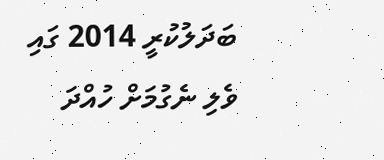ބަދަލުކުރީ 2014 ގައި
ވެލި ނެގުމަށް ހުއްދަ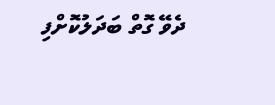ދެވޭ ގޮތް ބަދަލުކޮށްފި